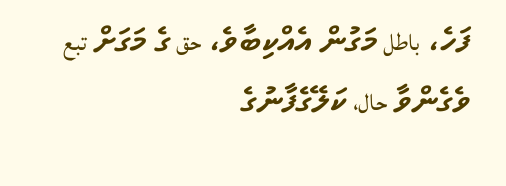ފަހެ، باطل މަގުން އެއްކިބާވެ، حق ގެ މަގަށް تبع ވެގެންވާ حال، ކަލޭގެފާނުގެ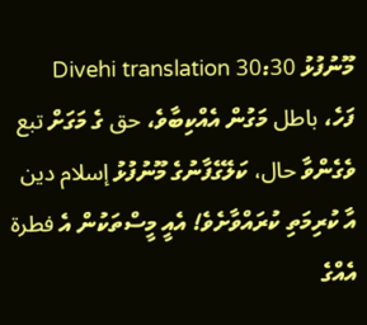މޫނުފުޅު 30:30 Divehi translation
ފަހެ، باطل މަގުން އެއްކިބާވެ، حق ގެ މަގަށް تبع ވެގެންވާ حال، ކަލޭގެފާނުގެ މޫނުފުޅު إسلام دين އާ ކުރިމަތި ކުރައްވާށެވެ! އެއީ މީސްތަކުން އެ فطرة އެއްގެ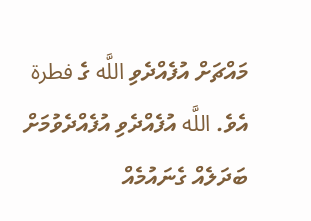މައްޗަށް އުފެއްދެވި اللَّه ގެ فطرة އެވެ. اللَّه އުފެއްދެވި އުފެއްދެވުމަށް ބަދަލެއް ގެނައުމެއް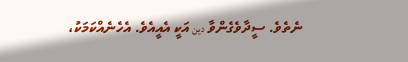ނެތެވެ. ސީދާވެގެންވާ دين އަކީ އެއީއެވެ. އެހެނެއްކަމަކު،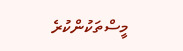މީސްތަކުންކުރެ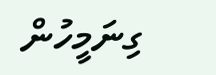ގިނަމީހުން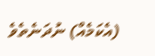(އެކަމެއް) ނުދަނެތެވެ